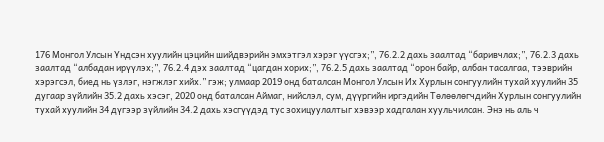176 Монгол Улсын Үндсэн хуулийн цэцийн шийдвэрийн эмхэтгэл хэрэг үүсгэх;”, 76.2.2 дахь заалтад “баривчлах;”, 76.2.3 дахь заалтад “албадан ирүүлэх;”, 76.2.4 дэх заалтад “цагдан хорих;”, 76.2.5 дахь заалтад “орон байр, албан тасалгаа, тээврийн хэрэгсэл, биед нь үзлэг, нэгжлэг хийх.” гэж; улмаар 2019 онд баталсан Монгол Улсын Их Хурлын сонгуулийн тухай хуулийн 35 дугаар зүйлийн 35.2 дахь хэсэг, 2020 онд баталсан Аймаг, нийслэл, сум, дүүргийн иргэдийн Төлөөлөгчдийн Хурлын сонгуулийн тухай хуулийн 34 дүгээр зүйлийн 34.2 дахь хэсгүүдэд тус зохицуулалтыг хэвээр хадгалан хуульчилсан. Энэ нь аль ч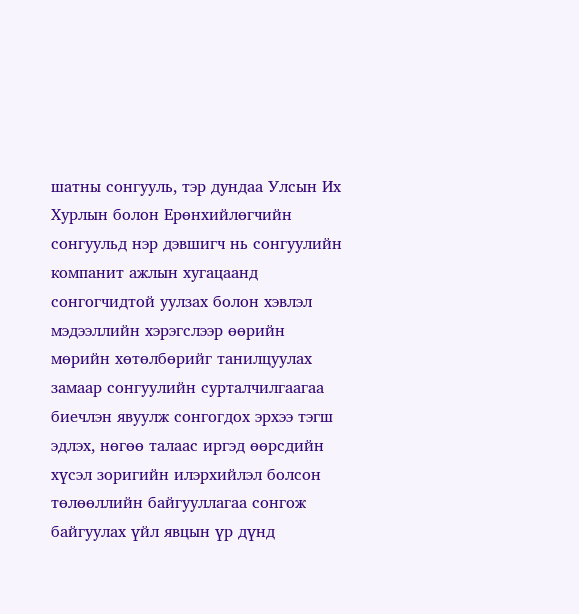шатны сонгууль, тэр дундаа Улсын Их Хурлын болон Ерөнхийлөгчийн сонгуульд нэр дэвшигч нь сонгуулийн компанит ажлын хугацаанд сонгогчидтой уулзах болон хэвлэл мэдээллийн хэрэгслээр өөрийн мөрийн хөтөлбөрийг танилцуулах замаар сонгуулийн сурталчилгаагаа биечлэн явуулж сонгогдох эрхээ тэгш эдлэх, нөгөө талаас иргэд өөрсдийн хүсэл зоригийн илэрхийлэл болсон төлөөллийн байгууллагаа сонгож байгуулах үйл явцын үр дүнд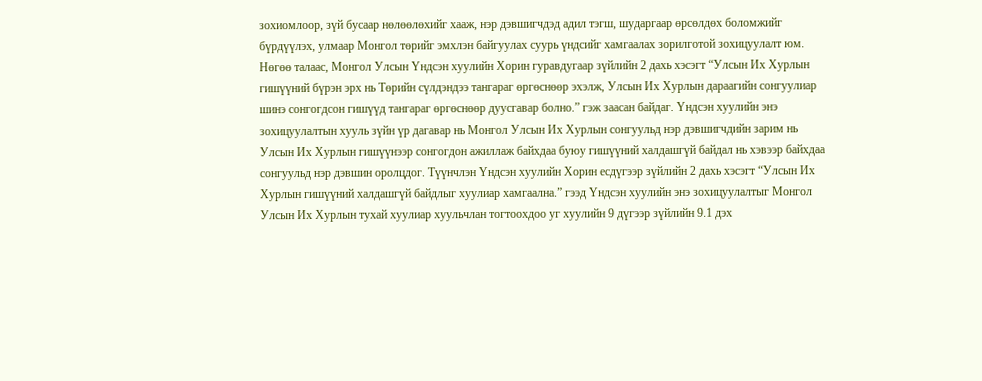зохиомлоор, зүй бусаар нөлөөлөхийг хааж, нэр дэвшигчдэд адил тэгш, шударгаар өрсөлдөх боломжийг бүрдүүлэх, улмаар Монгол төрийг эмхлэн байгуулах суурь үндсийг хамгаалах зорилготой зохицуулалт юм. Нөгөө талаас, Монгол Улсын Үндсэн хуулийн Хорин гуравдугаар зүйлийн 2 дахь хэсэгт “Улсын Их Хурлын гишүүний бүрэн эрх нь Төрийн сүлдэндээ тангараг өргөснөөр эхэлж, Улсын Их Хурлын дараагийн сонгуулиар шинэ сонгогдсон гишүүд тангараг өргөснөөр дуусгавар болно.” гэж заасан байдаг. Үндсэн хуулийн энэ зохицуулалтын хууль зүйн үр дагавар нь Монгол Улсын Их Хурлын сонгуульд нэр дэвшигчдийн зарим нь Улсын Их Хурлын гишүүнээр сонгогдон ажиллаж байхдаа буюу гишүүний халдашгүй байдал нь хэвээр байхдаа сонгуульд нэр дэвшин оролцдог. Түүнчлэн Үндсэн хуулийн Хорин есдүгээр зүйлийн 2 дахь хэсэгт “Улсын Их Хурлын гишүүний халдашгүй байдлыг хуулиар хамгаална.” гээд Үндсэн хуулийн энэ зохицуулалтыг Монгол Улсын Их Хурлын тухай хуулиар хуульчлан тогтоохдоо уг хуулийн 9 дүгээр зүйлийн 9.1 дэх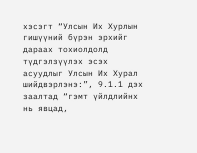хэсэгт “Улсын Их Хурлын гишүүний бүрэн эрхийг дараах тохиолдолд түдгэлзүүлэх эсэх асуудлыг Улсын Их Хурал шийдвэрлэнэ:”, 9.1.1 дэх заалтад “гэмт үйлдлийнх нь явцад,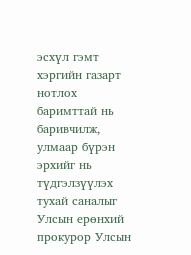эсхүл гэмт хэргийн газарт нотлох баримттай нь баривчилж, улмаар бүрэн эрхийг нь түдгэлзүүлэх тухай саналыг Улсын ерөнхий прокурор Улсын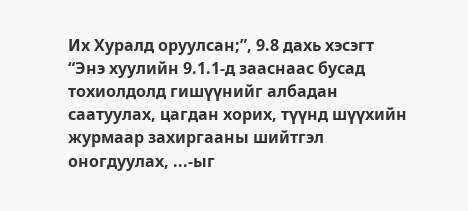Их Хуралд оруулсан;”, 9.8 дахь хэсэгт “Энэ хуулийн 9.1.1-д зааснаас бусад тохиолдолд гишүүнийг албадан саатуулах, цагдан хорих, түүнд шүүхийн журмаар захиргааны шийтгэл оногдуулах, ...-ыг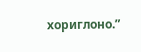хориглоно.”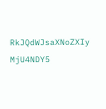RkJQdWJsaXNoZXIy MjU4NDY5